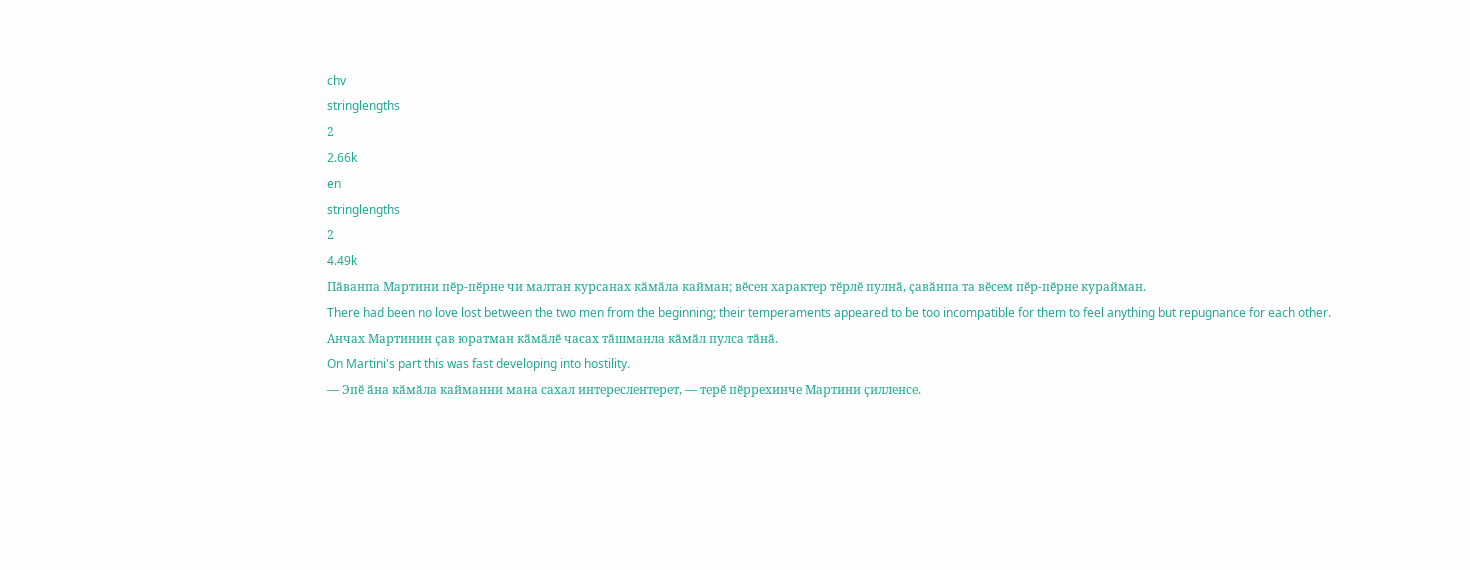chv
stringlengths
2
2.66k
en
stringlengths
2
4.49k
Пӑванпа Мартини пӗр-пӗрне чи малтан курсанах кӑмӑла кайман; вӗсен характер тӗрлӗ пулнӑ, ҫавӑнпа та вӗсем пӗр-пӗрне курайман.
There had been no love lost between the two men from the beginning; their temperaments appeared to be too incompatible for them to feel anything but repugnance for each other.
Анчах Мартинин ҫав юратман кӑмӑлӗ часах тӑшманла кӑмӑл пулса тӑнӑ.
On Martini's part this was fast developing into hostility.
— Эпӗ ӑна кӑмӑла кайманни мана сахал интереслентерет, — терӗ пӗррехинче Мартини ҫилленсе.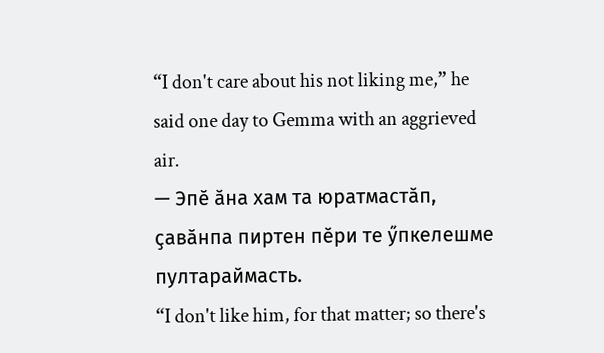“I don't care about his not liking me,” he said one day to Gemma with an aggrieved air.
— Эпӗ ӑна хам та юратмастӑп, ҫавӑнпа пиртен пӗри те ӳпкелешме пултараймасть.
“I don't like him, for that matter; so there's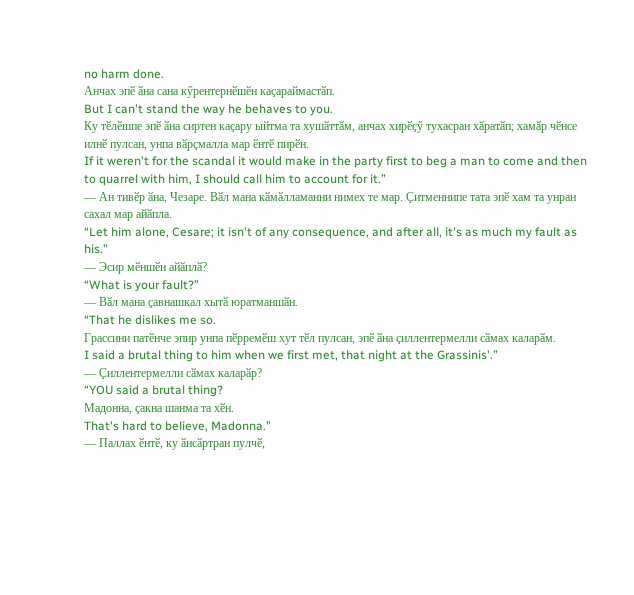no harm done.
Анчах эпӗ ӑна сана кӳрентернӗшӗн каҫараймастӑп.
But I can't stand the way he behaves to you.
Ку тӗлӗшпе эпӗ ӑна сиртен каҫару ыйтма та хушӑттӑм, анчах хирӗҫӳ тухасран хӑратӑп; хамӑр чӗнсе илнӗ пулсан, унпа вӑрҫмалла мар ӗнтӗ пирӗн.
If it weren't for the scandal it would make in the party first to beg a man to come and then to quarrel with him, I should call him to account for it.”
— Ан тивӗр ӑна, Чезаре. Вӑл мана кӑмӑлламанни нимех те мар. Ҫитменнипе тата эпӗ хам та унран сахал мар айӑпла.
“Let him alone, Cesare; it isn't of any consequence, and after all, it's as much my fault as his.”
— Эсир мӗншӗн айӑплӑ?
“What is your fault?”
— Вӑл мана ҫавнашкал хытӑ юратманшӑн.
“That he dislikes me so.
Грассини патӗнче эпир унпа пӗрремӗш хут тӗл пулсан, эпӗ ӑна ҫиллентермелли сӑмах каларӑм.
I said a brutal thing to him when we first met, that night at the Grassinis'.”
— Ҫиллентермелли сӑмах каларӑр?
“YOU said a brutal thing?
Мадонна, ҫакна шанма та хӗн.
That's hard to believe, Madonna.”
— Паллах ӗнтӗ, ку ӑнсӑртран пулчӗ,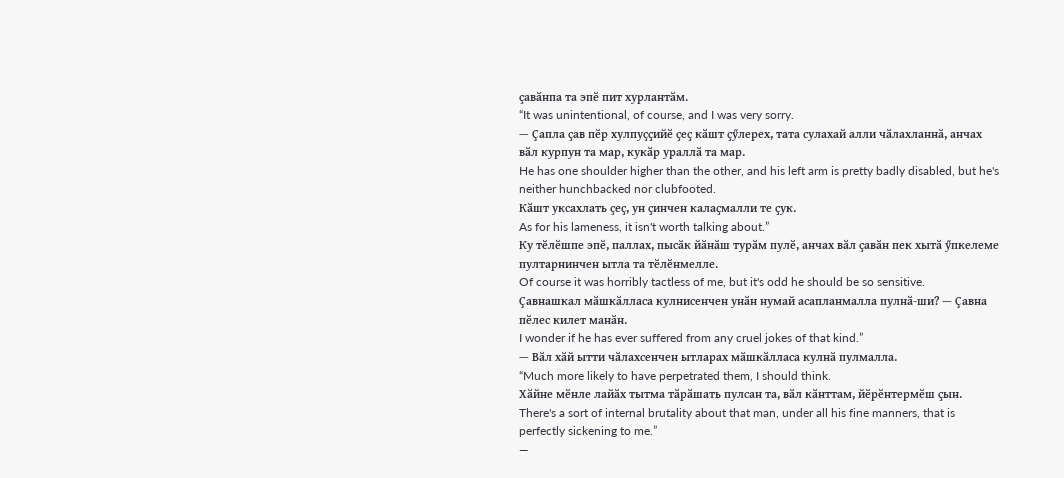ҫавӑнпа та эпӗ пит хурлантӑм.
“It was unintentional, of course, and I was very sorry.
— Ҫапла ҫав пӗр хулпуҫҫийӗ ҫеҫ кӑшт ҫӳлерех, тата сулахай алли чӑлахланнӑ, анчах вӑл курпун та мар, кукӑр ураллӑ та мар.
He has one shoulder higher than the other, and his left arm is pretty badly disabled, but he's neither hunchbacked nor clubfooted.
Кӑшт уксахлать ҫеҫ, ун ҫинчен калаҫмалли те ҫук.
As for his lameness, it isn't worth talking about.”
Ку тӗлӗшпе эпӗ, паллах, пысӑк йӑнӑш турӑм пулӗ, анчах вӑл ҫавӑн пек хытӑ ӳпкелеме пултарнинчен ытла та тӗлӗнмелле.
Of course it was horribly tactless of me, but it's odd he should be so sensitive.
Ҫавнашкал мӑшкӑлласа кулнисенчен унӑн нумай асапланмалла пулнӑ-ши? — Ҫавна пӗлес килет манӑн.
I wonder if he has ever suffered from any cruel jokes of that kind.”
— Вӑл хӑй ытти чӑлахсенчен ытларах мӑшкӑлласа кулнӑ пулмалла.
“Much more likely to have perpetrated them, I should think.
Хӑйне мӗнле лайӑх тытма тӑрӑшать пулсан та, вӑл кӑнттам, йӗрӗнтермӗш ҫын.
There's a sort of internal brutality about that man, under all his fine manners, that is perfectly sickening to me.”
—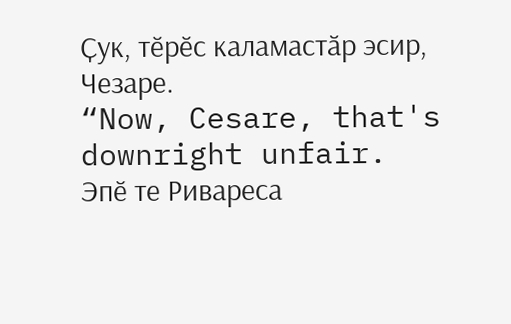Ҫук, тӗрӗс каламастӑр эсир, Чезаре.
“Now, Cesare, that's downright unfair.
Эпӗ те Ривареса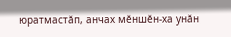юратмастӑп, анчах мӗншӗн-ха унӑн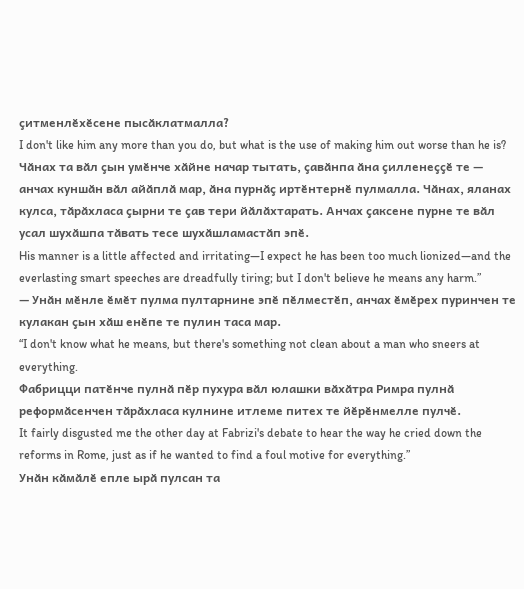ҫитменлӗхӗсене пысӑклатмалла?
I don't like him any more than you do, but what is the use of making him out worse than he is?
Чӑнах та вӑл ҫын умӗнче хӑйне начар тытать, ҫавӑнпа ӑна ҫилленеҫҫӗ те — анчах куншӑн вӑл айӑплӑ мар, ӑна пурнӑҫ иртӗнтернӗ пулмалла. Чӑнах, яланах кулса, тӑрӑхласа ҫырни те ҫав тери йӑлӑхтарать. Анчах ҫаксене пурне те вӑл усал шухӑшпа тӑвать тесе шухӑшламастӑп эпӗ.
His manner is a little affected and irritating—I expect he has been too much lionized—and the everlasting smart speeches are dreadfully tiring; but I don't believe he means any harm.”
— Унӑн мӗнле ӗмӗт пулма пултарнине эпӗ пӗлместӗп, анчах ӗмӗрех пуринчен те кулакан ҫын хӑш енӗпе те пулин таса мар.
“I don't know what he means, but there's something not clean about a man who sneers at everything.
Фабрицци патӗнче пулнӑ пӗр пухура вӑл юлашки вӑхӑтра Римра пулнӑ реформӑсенчен тӑрӑхласа кулнине итлеме питех те йӗрӗнмелле пулчӗ.
It fairly disgusted me the other day at Fabrizi's debate to hear the way he cried down the reforms in Rome, just as if he wanted to find a foul motive for everything.”
Унӑн кӑмӑлӗ епле ырӑ пулсан та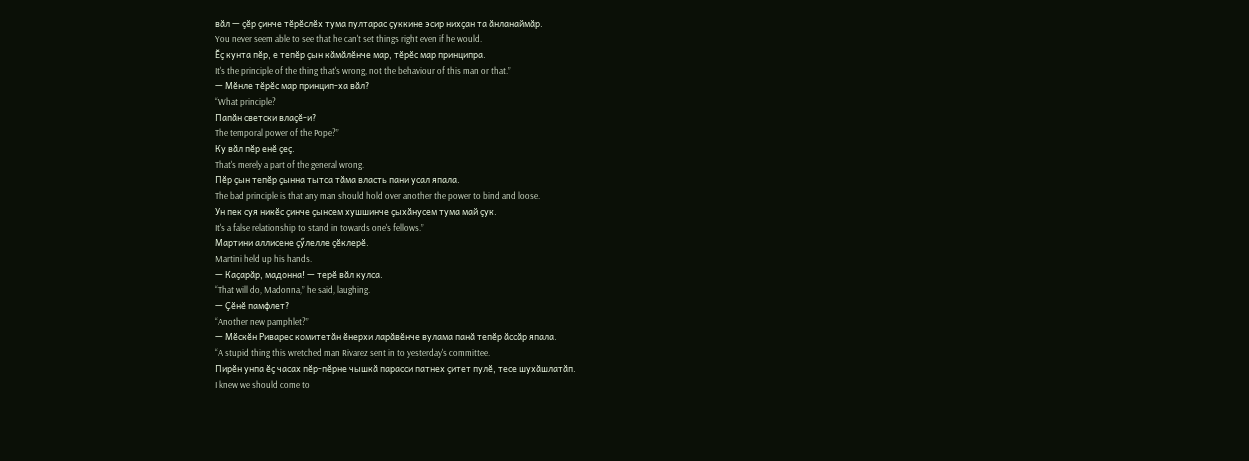вӑл — ҫӗр ҫинче тӗрӗслӗх тума пултарас ҫуккине эсир нихҫан та ӑнланаймӑр.
You never seem able to see that he can't set things right even if he would.
Ӗҫ кунта пӗр, е тепӗр ҫын кӑмӑлӗнче мар, тӗрӗс мар принципра.
It's the principle of the thing that's wrong, not the behaviour of this man or that.”
— Мӗнле тӗрӗс мар принцип-ха вӑл?
“What principle?
Папӑн светски влаҫӗ-и?
The temporal power of the Pope?”
Ку вӑл пӗр енӗ ҫеҫ.
That's merely a part of the general wrong.
Пӗр ҫын тепӗр ҫынна тытса тӑма власть пани усал япала.
The bad principle is that any man should hold over another the power to bind and loose.
Ун пек суя никӗс ҫинче ҫынсем хушшинче ҫыхӑнусем тума май ҫук.
It's a false relationship to stand in towards one's fellows.”
Мартини аллисене ҫӳлелле ҫӗклерӗ.
Martini held up his hands.
— Каҫарӑр, мадонна! — терӗ вӑл кулса.
“That will do, Madonna,” he said, laughing.
— Ҫӗнӗ памфлет?
“Another new pamphlet?”
— Мӗскӗн Риварес комитетӑн ӗнерхи ларӑвӗнче вулама панӑ тепӗр ӑссӑр япала.
“A stupid thing this wretched man Rivarez sent in to yesterday's committee.
Пирӗн унпа ӗҫ часах пӗр-пӗрне чышкӑ парасси патнех ҫитет пулӗ, тесе шухӑшлатӑп.
I knew we should come to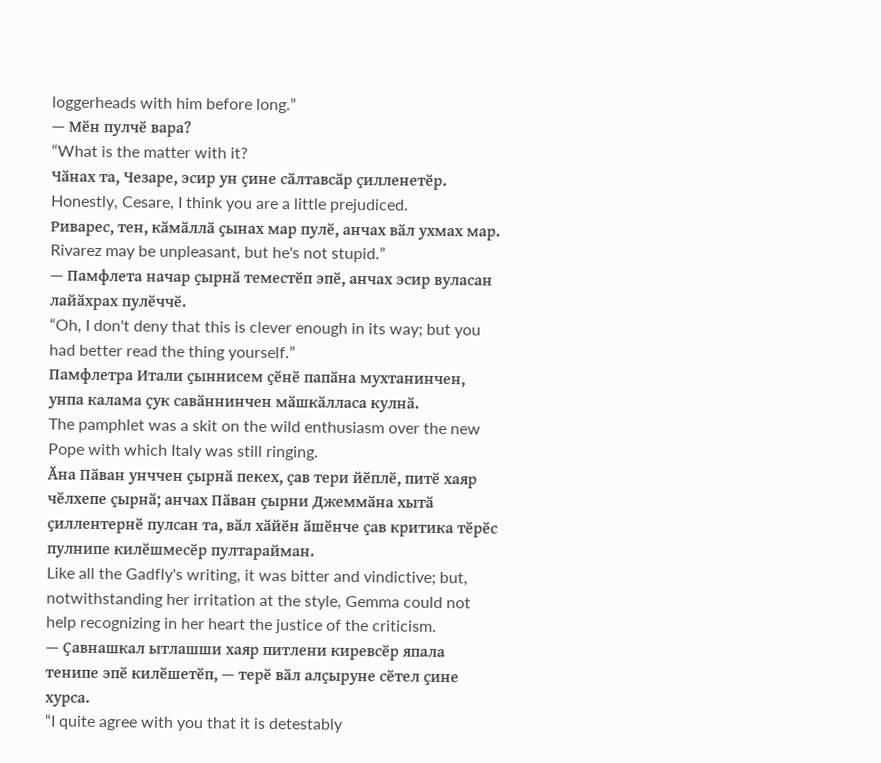loggerheads with him before long.”
— Мӗн пулчӗ вара?
“What is the matter with it?
Чӑнах та, Чезаре, эсир ун ҫине сӑлтавсӑр ҫилленетӗр.
Honestly, Cesare, I think you are a little prejudiced.
Риварес, тен, кӑмӑллӑ ҫынах мар пулӗ, анчах вӑл ухмах мар.
Rivarez may be unpleasant, but he's not stupid.”
— Памфлета начар ҫырнӑ теместӗп эпӗ, анчах эсир вуласан лайӑхрах пулӗччӗ.
“Oh, I don't deny that this is clever enough in its way; but you had better read the thing yourself.”
Памфлетра Итали ҫыннисем ҫӗнӗ папӑна мухтанинчен, унпа калама ҫук савӑннинчен мӑшкӑлласа кулнӑ.
The pamphlet was a skit on the wild enthusiasm over the new Pope with which Italy was still ringing.
Ӑна Пӑван унччен ҫырнӑ пекех, ҫав тери йӗплӗ, питӗ хаяр чӗлхепе ҫырнӑ; анчах Пӑван ҫырни Джеммӑна хытӑ ҫиллентернӗ пулсан та, вӑл хӑйӗн ӑшӗнче ҫав критика тӗрӗс пулнипе килӗшмесӗр пултарайман.
Like all the Gadfly's writing, it was bitter and vindictive; but, notwithstanding her irritation at the style, Gemma could not help recognizing in her heart the justice of the criticism.
— Ҫавнашкал ытлашши хаяр питлени киревсӗр япала тенипе эпӗ килӗшетӗп, — терӗ вӑл алҫыруне сӗтел ҫине хурса.
“I quite agree with you that it is detestably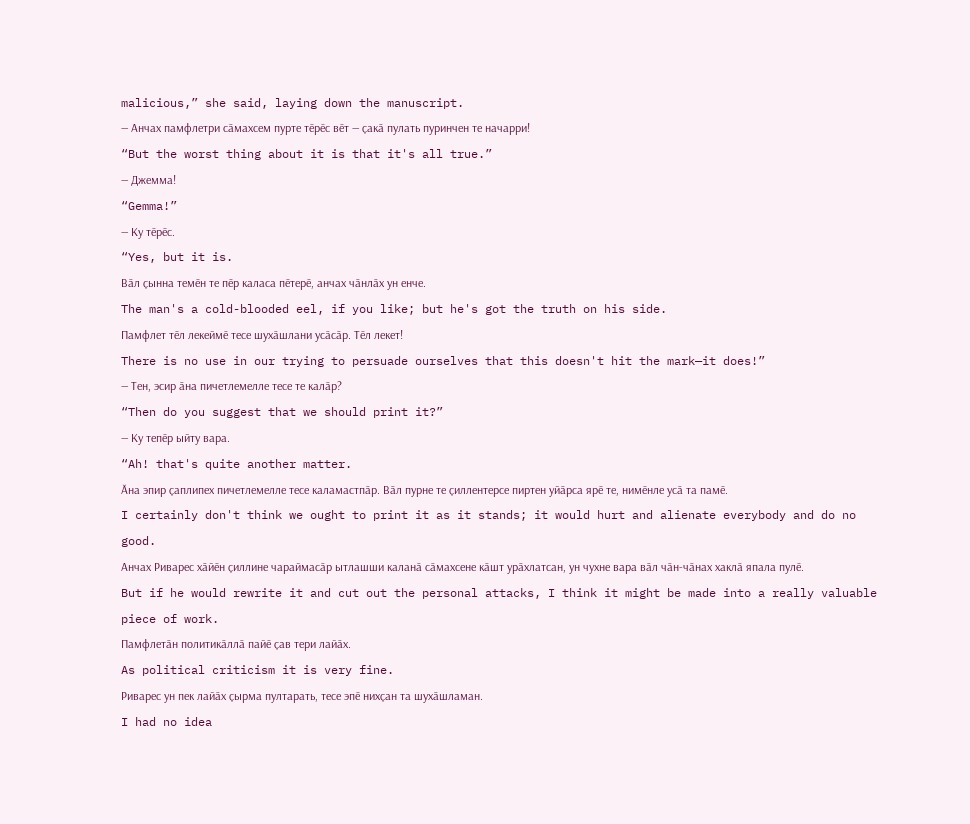malicious,” she said, laying down the manuscript.
— Анчах памфлетри сӑмахсем пурте тӗрӗс вӗт — ҫакӑ пулать пуринчен те начарри!
“But the worst thing about it is that it's all true.”
— Джемма!
“Gemma!”
— Ку тӗрӗс.
“Yes, but it is.
Вӑл ҫынна темӗн те пӗр каласа пӗтерӗ, анчах чӑнлӑх ун енче.
The man's a cold-blooded eel, if you like; but he's got the truth on his side.
Памфлет тӗл лекеймӗ тесе шухӑшлани усӑсӑр. Тӗл лекет!
There is no use in our trying to persuade ourselves that this doesn't hit the mark—it does!”
— Тен, эсир ӑна пичетлемелле тесе те калӑр?
“Then do you suggest that we should print it?”
— Ку тепӗр ыйту вара.
“Ah! that's quite another matter.
Ӑна эпир ҫаплипех пичетлемелле тесе каламастпӑр. Вӑл пурне те ҫиллентерсе пиртен уйӑрса ярӗ те, нимӗнле усӑ та памӗ.
I certainly don't think we ought to print it as it stands; it would hurt and alienate everybody and do no good.
Анчах Риварес хӑйӗн ҫиллине чараймасӑр ытлашши каланӑ сӑмахсене кӑшт урӑхлатсан, ун чухне вара вӑл чӑн-чӑнах хаклӑ япала пулӗ.
But if he would rewrite it and cut out the personal attacks, I think it might be made into a really valuable piece of work.
Памфлетӑн политикӑллӑ пайӗ ҫав тери лайӑх.
As political criticism it is very fine.
Риварес ун пек лайӑх ҫырма пултарать, тесе эпӗ нихҫан та шухӑшламан.
I had no idea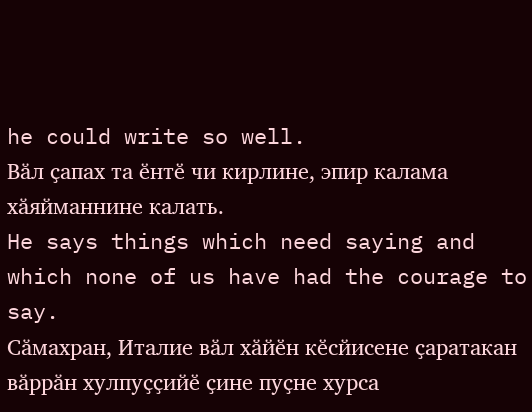he could write so well.
Вӑл ҫапах та ӗнтӗ чи кирлине, эпир калама хӑяйманнине калать.
He says things which need saying and which none of us have had the courage to say.
Сӑмахран, Италие вӑл хӑйӗн кӗсйисене ҫаратакан вӑррӑн хулпуҫҫийӗ ҫине пуҫне хурса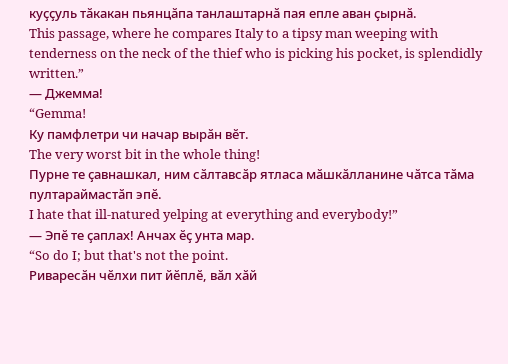куҫҫуль тӑкакан пьянцӑпа танлаштарнӑ пая епле аван ҫырнӑ.
This passage, where he compares Italy to a tipsy man weeping with tenderness on the neck of the thief who is picking his pocket, is splendidly written.”
— Джемма!
“Gemma!
Ку памфлетри чи начар вырӑн вӗт.
The very worst bit in the whole thing!
Пурне те ҫавнашкал, ним сӑлтавсӑр ятласа мӑшкӑлланине чӑтса тӑма пултараймастӑп эпӗ.
I hate that ill-natured yelping at everything and everybody!”
— Эпӗ те ҫаплах! Анчах ӗҫ унта мар.
“So do I; but that's not the point.
Риваресӑн чӗлхи пит йӗплӗ, вӑл хӑй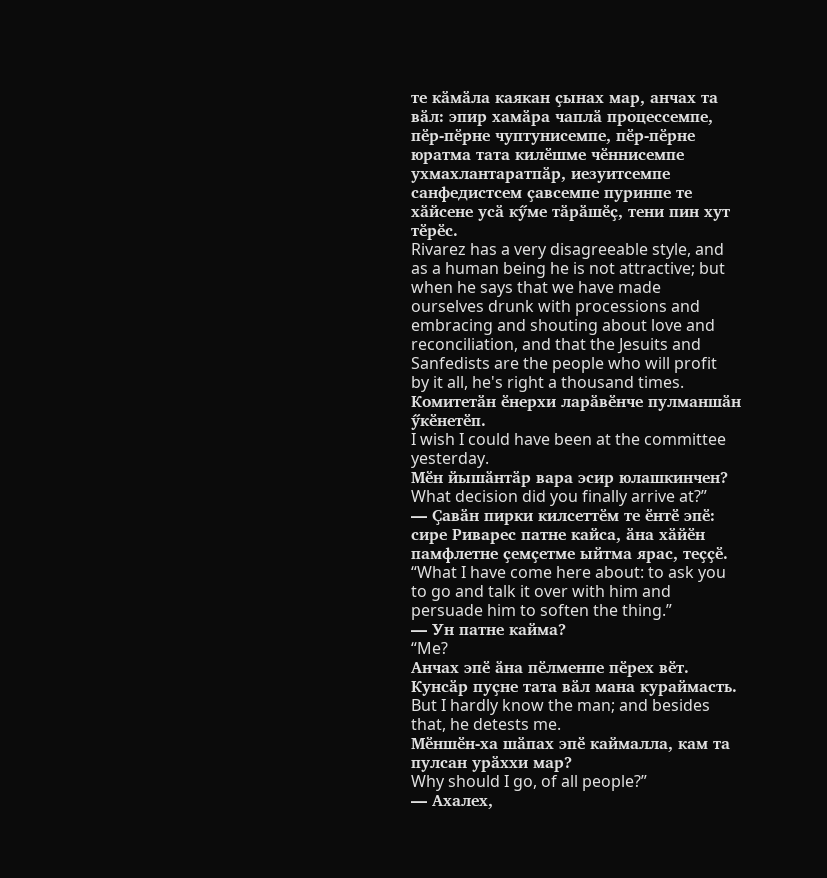те кӑмӑла каякан ҫынах мар, анчах та вӑл: эпир хамӑра чаплӑ процессемпе, пӗр-пӗрне чуптунисемпе, пӗр-пӗрне юратма тата килӗшме чӗннисемпе ухмахлантаратпӑр, иезуитсемпе санфедистсем ҫавсемпе пуринпе те хӑйсене усӑ кӳме тӑрӑшӗҫ, тени пин хут тӗрӗс.
Rivarez has a very disagreeable style, and as a human being he is not attractive; but when he says that we have made ourselves drunk with processions and embracing and shouting about love and reconciliation, and that the Jesuits and Sanfedists are the people who will profit by it all, he's right a thousand times.
Комитетӑн ӗнерхи ларӑвӗнче пулманшӑн ӳкӗнетӗп.
I wish I could have been at the committee yesterday.
Мӗн йышӑнтӑр вара эсир юлашкинчен?
What decision did you finally arrive at?”
— Ҫавӑн пирки килсеттӗм те ӗнтӗ эпӗ: сире Риварес патне кайса, ӑна хӑйӗн памфлетне ҫемҫетме ыйтма ярас, теҫҫӗ.
“What I have come here about: to ask you to go and talk it over with him and persuade him to soften the thing.”
— Ун патне кайма?
“Me?
Анчах эпӗ ӑна пӗлменпе пӗрех вӗт. Кунсӑр пуҫне тата вӑл мана кураймасть.
But I hardly know the man; and besides that, he detests me.
Мӗншӗн-ха шӑпах эпӗ каймалла, кам та пулсан урӑххи мар?
Why should I go, of all people?”
— Ахалех,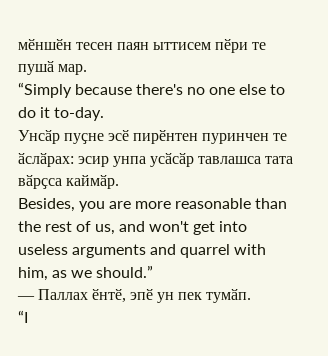мӗншӗн тесен паян ыттисем пӗри те пушӑ мар.
“Simply because there's no one else to do it to-day.
Унсӑр пуҫне эсӗ пирӗнтен пуринчен те ӑслӑрах: эсир унпа усӑсӑр тавлашса тата вӑрҫса каймӑр.
Besides, you are more reasonable than the rest of us, and won't get into useless arguments and quarrel with him, as we should.”
— Паллах ӗнтӗ, эпӗ ун пек тумӑп.
“I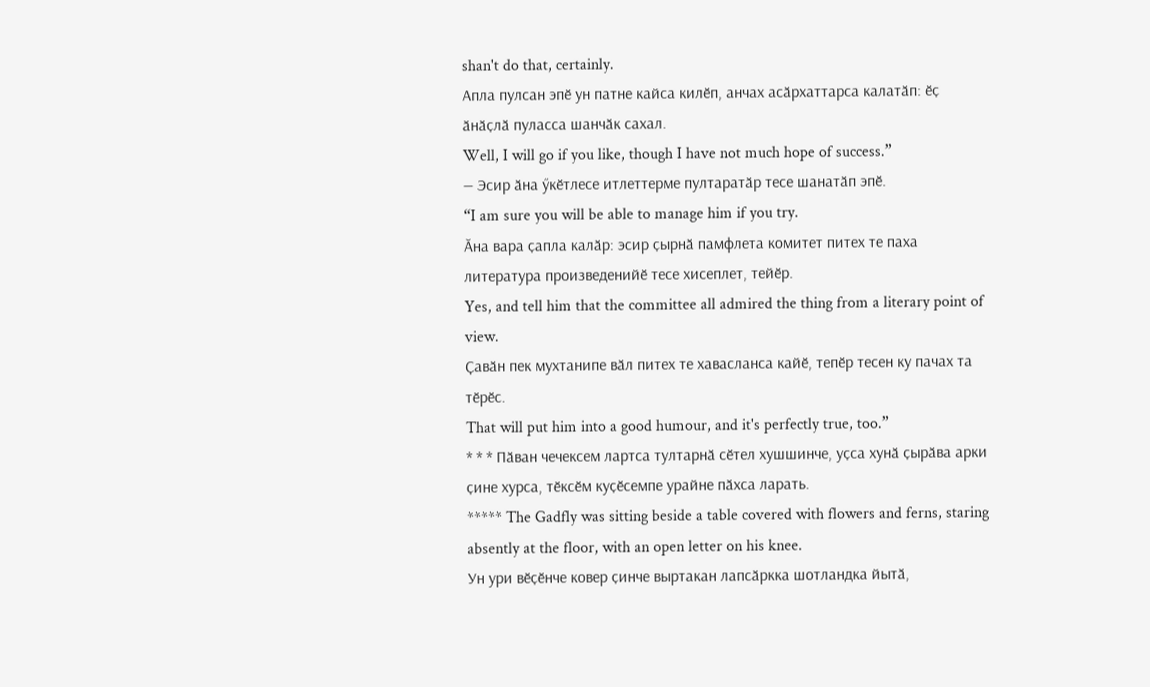shan't do that, certainly.
Апла пулсан эпӗ ун патне кайса килӗп, анчах асӑрхаттарса калатӑп: ӗҫ ӑнӑҫлӑ пуласса шанчӑк сахал.
Well, I will go if you like, though I have not much hope of success.”
— Эсир ӑна ӳкӗтлесе итлеттерме пултаратӑр тесе шанатӑп эпӗ.
“I am sure you will be able to manage him if you try.
Ӑна вара ҫапла калӑр: эсир ҫырнӑ памфлета комитет питех те паха литература произведенийӗ тесе хисеплет, тейӗр.
Yes, and tell him that the committee all admired the thing from a literary point of view.
Ҫавӑн пек мухтанипе вӑл питех те хавасланса кайӗ, тепӗр тесен ку пачах та тӗрӗс.
That will put him into a good humour, and it's perfectly true, too.”
* * * Пӑван чечексем лартса тултарнӑ сӗтел хушшинче, уҫса хунӑ ҫырӑва арки ҫине хурса, тӗксӗм куҫӗсемпе урайне пӑхса ларать.
***** The Gadfly was sitting beside a table covered with flowers and ferns, staring absently at the floor, with an open letter on his knee.
Ун ури вӗҫӗнче ковер ҫинче выртакан лапсӑркка шотландка йытӑ,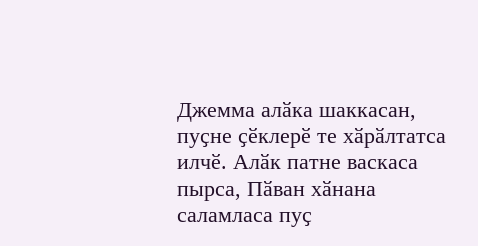Джемма алӑка шаккасан, пуҫне ҫӗклерӗ те хӑрӑлтатса илчӗ. Алӑк патне васкаса пырса, Пӑван хӑнана саламласа пуҫ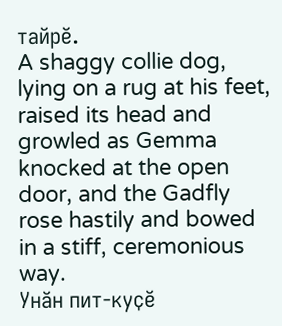тайрӗ.
A shaggy collie dog, lying on a rug at his feet, raised its head and growled as Gemma knocked at the open door, and the Gadfly rose hastily and bowed in a stiff, ceremonious way.
Унӑн пит-куҫӗ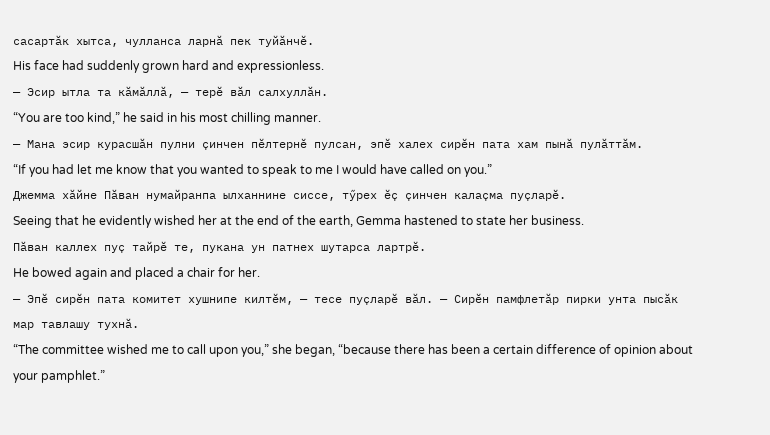сасартӑк хытса, чулланса ларнӑ пек туйӑнчӗ.
His face had suddenly grown hard and expressionless.
— Эсир ытла та кӑмӑллӑ, — терӗ вӑл салхуллӑн.
“You are too kind,” he said in his most chilling manner.
— Мана эсир курасшӑн пулни ҫинчен пӗлтернӗ пулсан, эпӗ халех сирӗн пата хам пынӑ пулӑттӑм.
“If you had let me know that you wanted to speak to me I would have called on you.”
Джемма хӑйне Пӑван нумайранпа ылханнине сиссе, тӳрех ӗҫ ҫинчен калаҫма пуҫларӗ.
Seeing that he evidently wished her at the end of the earth, Gemma hastened to state her business.
Пӑван каллех пуҫ тайрӗ те, пукана ун патнех шутарса лартрӗ.
He bowed again and placed a chair for her.
— Эпӗ сирӗн пата комитет хушнипе килтӗм, — тесе пуҫларӗ вӑл. — Сирӗн памфлетӑр пирки унта пысӑк мар тавлашу тухнӑ.
“The committee wished me to call upon you,” she began, “because there has been a certain difference of opinion about your pamphlet.”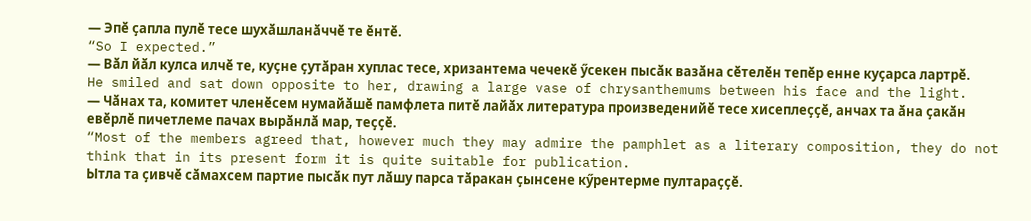— Эпӗ ҫапла пулӗ тесе шухӑшланӑччӗ те ӗнтӗ.
“So I expected.”
— Вӑл йӑл кулса илчӗ те, куҫне ҫутӑран хуплас тесе, хризантема чечекӗ ӳсекен пысӑк вазӑна сӗтелӗн тепӗр енне куҫарса лартрӗ.
He smiled and sat down opposite to her, drawing a large vase of chrysanthemums between his face and the light.
— Чӑнах та, комитет членӗсем нумайӑшӗ памфлета питӗ лайӑх литература произведенийӗ тесе хисеплеҫҫӗ, анчах та ӑна ҫакӑн евӗрлӗ пичетлеме пачах вырӑнлӑ мар, теҫҫӗ.
“Most of the members agreed that, however much they may admire the pamphlet as a literary composition, they do not think that in its present form it is quite suitable for publication.
Ытла та ҫивчӗ сӑмахсем партие пысӑк пут лӑшу парса тӑракан ҫынсене кӳрентерме пултараҫҫӗ.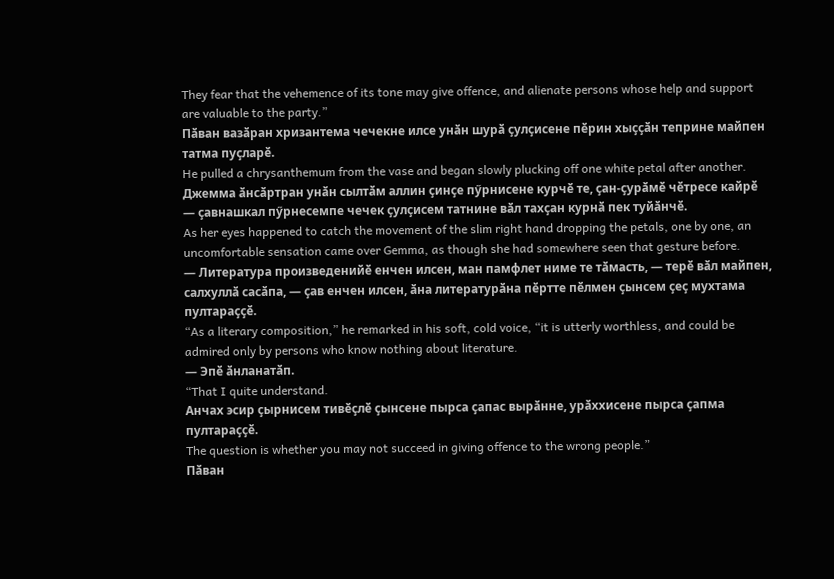They fear that the vehemence of its tone may give offence, and alienate persons whose help and support are valuable to the party.”
Пӑван вазӑран хризантема чечекне илсе унӑн шурӑ ҫулҫисене пӗрин хыҫҫӑн теприне майпен татма пуҫларӗ.
He pulled a chrysanthemum from the vase and began slowly plucking off one white petal after another.
Джемма ӑнсӑртран унӑн сылтӑм аллин ҫинҫе пӳрнисене курчӗ те, ҫан-ҫурӑмӗ чӗтресе кайрӗ — ҫавнашкал пӳрнесемпе чечек ҫулҫисем татнине вӑл тахҫан курнӑ пек туйӑнчӗ.
As her eyes happened to catch the movement of the slim right hand dropping the petals, one by one, an uncomfortable sensation came over Gemma, as though she had somewhere seen that gesture before.
— Литература произведенийӗ енчен илсен, ман памфлет ниме те тӑмасть, — терӗ вӑл майпен, салхуллӑ сасӑпа, — ҫав енчен илсен, ӑна литературӑна пӗртте пӗлмен ҫынсем ҫеҫ мухтама пултараҫҫӗ.
“As a literary composition,” he remarked in his soft, cold voice, “it is utterly worthless, and could be admired only by persons who know nothing about literature.
— Эпӗ ӑнланатӑп.
“That I quite understand.
Анчах эсир ҫырнисем тивӗҫлӗ ҫынсене пырса ҫапас вырӑнне, урӑххисене пырса ҫапма пултараҫҫӗ.
The question is whether you may not succeed in giving offence to the wrong people.”
Пӑван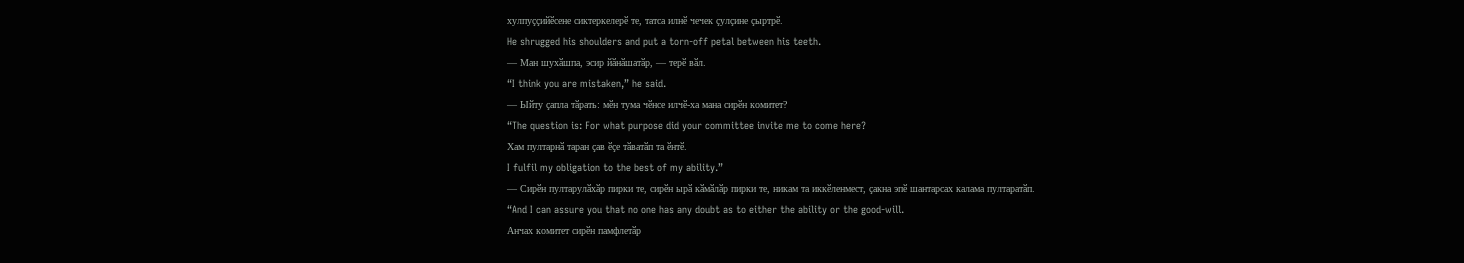хулпуҫҫийӗсене сиктеркелерӗ те, татса илнӗ чечек ҫулҫине ҫыртрӗ.
He shrugged his shoulders and put a torn-off petal between his teeth.
— Ман шухӑшпа, эсир йӑнӑшатӑр, — терӗ вӑл.
“I think you are mistaken,” he said.
— Ыйту ҫапла тӑрать: мӗн тума чӗнсе илчӗ-ха мана сирӗн комитет?
“The question is: For what purpose did your committee invite me to come here?
Хам пултарнӑ таран ҫав ӗҫе тӑватӑп та ӗнтӗ.
I fulfil my obligation to the best of my ability.”
— Сирӗн пултарулӑхӑр пирки те, сирӗн ырӑ кӑмӑлӑр пирки те, никам та иккӗленмест, ҫакна эпӗ шантарсах калама пултаратӑп.
“And I can assure you that no one has any doubt as to either the ability or the good-will.
Анчах комитет сирӗн памфлетӑр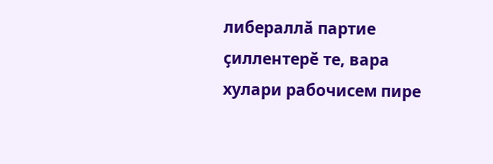либераллӑ партие ҫиллентерӗ те, вара хулари рабочисем пире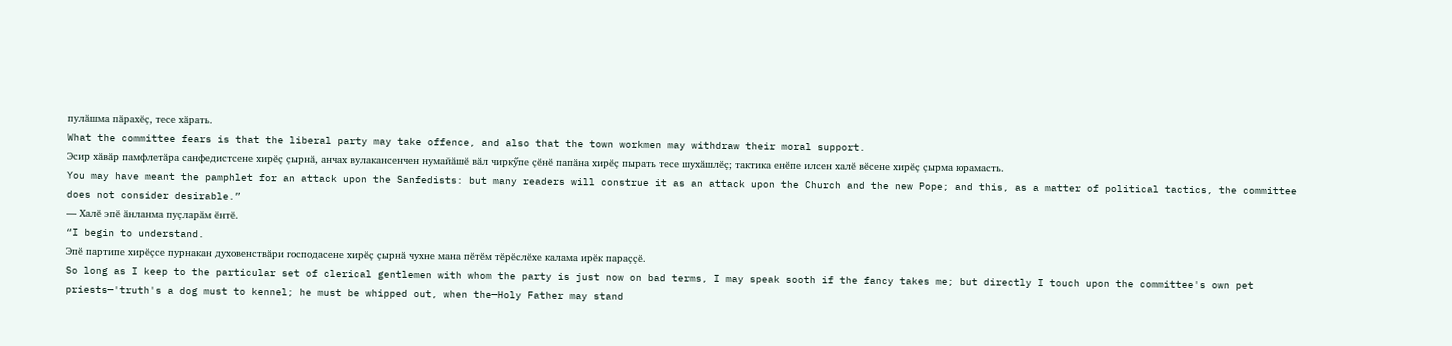пулӑшма пӑрахӗҫ, тесе хӑрать.
What the committee fears is that the liberal party may take offence, and also that the town workmen may withdraw their moral support.
Эсир хӑвӑр памфлетӑра санфедистсене хирӗҫ ҫырнӑ, анчах вулакансенчен нумайӑшӗ вӑл чиркӳпе ҫӗнӗ папӑна хирӗҫ пырать тесе шухӑшлӗҫ; тактика енӗпе илсен халӗ вӗсене хирӗҫ ҫырма юрамасть.
You may have meant the pamphlet for an attack upon the Sanfedists: but many readers will construe it as an attack upon the Church and the new Pope; and this, as a matter of political tactics, the committee does not consider desirable.”
— Халӗ эпӗ ӑнланма пуҫларӑм ӗнтӗ.
“I begin to understand.
Эпӗ партипе хирӗҫсе пурнакан духовенствӑри господасене хирӗҫ ҫырнӑ чухне мана пӗтӗм тӗрӗслӗхе калама ирӗк параҫҫӗ.
So long as I keep to the particular set of clerical gentlemen with whom the party is just now on bad terms, I may speak sooth if the fancy takes me; but directly I touch upon the committee's own pet priests—'truth's a dog must to kennel; he must be whipped out, when the—Holy Father may stand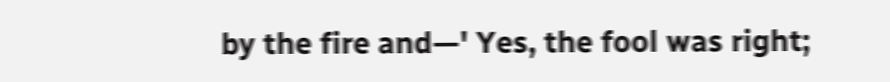by the fire and—' Yes, the fool was right;